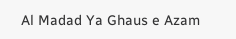Al Madad Ya Ghaus e Azam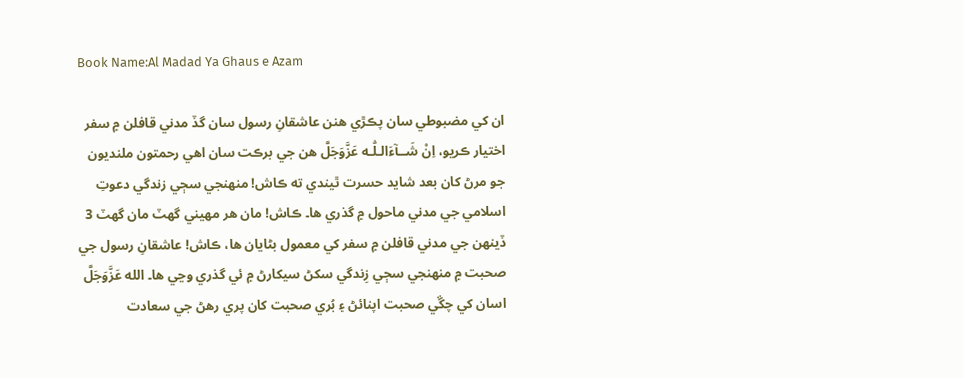Book Name:Al Madad Ya Ghaus e Azam

ان کي مضبوطي سان پڪڙي هنن عاشقانِ رسول سان گڏ مدني قافلن ۾ سفر اختيار ڪريو، اِنْ شَــآءَالـلّٰـه عَزَّوَجَلَّ هن جي برڪت سان اهي رحمتون ملنديون جو مرڻ کان بعد شايد حسرت ٿيندي ته ڪاش! منهنجي سڄي زندگي دعوتِ اسلامي جي مدني ماحول ۾ گذري ها۔ ڪاش! مان هر مهيني گھٽ مان گھٽ 3 ڏينهن جي مدني قافلن ۾ سفر کي معمول بڻايان ها، ڪاش! عاشقانِ رسول جي صحبت ۾ منهنجي سڄي زِندگي سکڻ سيکارڻ ۾ ئي گذري وڃي ها۔ الله عَزَّوَجَلَّ اسان کي چڱي صحبت اپنائڻ ۽ بُري صحبت کان پري رهڻ جي سعادت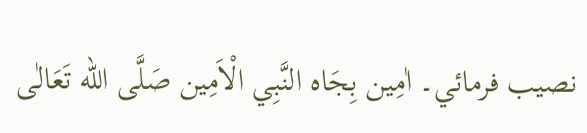نصيب فرمائي۔ اٰمِين بِجَاه النَّبِي الْاَمِين صَلَّى الله تَعَالٰى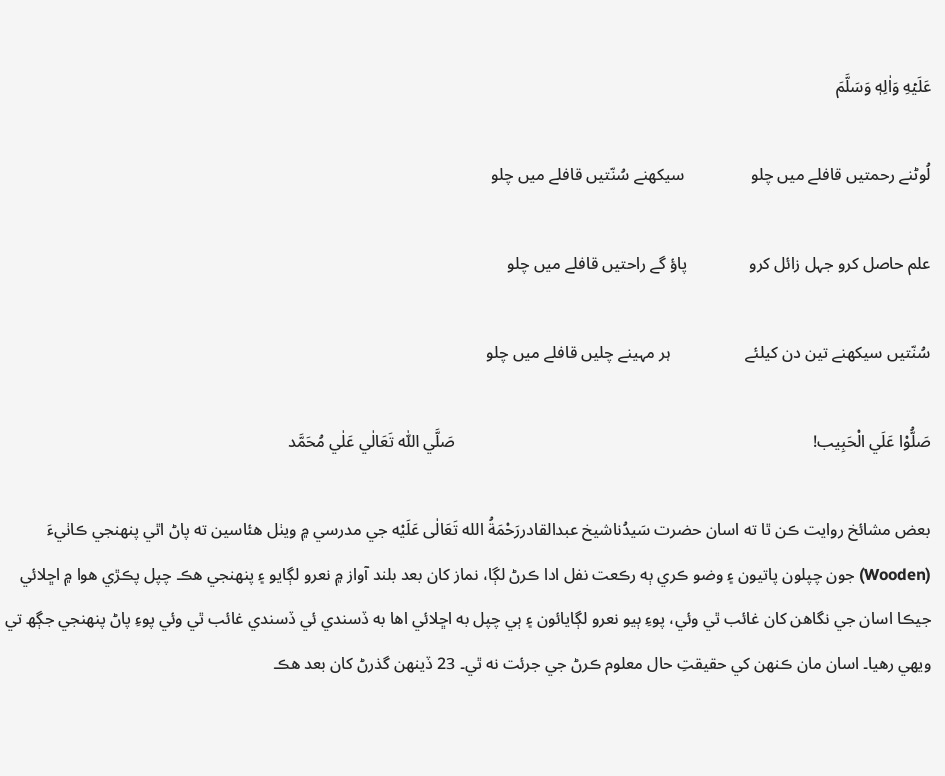عَلَيۡهِ وَاٰلِهٖ وَسَلَّمَ

لُوٹنے رحمتیں قافلے میں چلو                سیکھنے سُنّتیں قافلے میں چلو

علم حاصل کرو جہل زائل کرو               پاؤ گے راحتیں قافلے میں چلو

سُنّتیں سیکھنے تین دن کیلئے                  ہر مہینے چلیں قافلے میں چلو

صَلُّوْا عَلَي الْحَبِيب!                                                                                      صَلَّي اللّٰه تَعَالٰي عَلٰي مُحَمَّد

بعض مشائخ روايت ڪن ٿا ته اسان حضرت سَيدُناشيخ عبدالقادررَحْمَةُ الله تَعَالٰی عَلَيْه جي مدرسي ۾ ويٺل هئاسين ته پاڻ اٿي پنهنجي ڪاٺيءَ (Wooden) جون چپلون پاتيون ۽ وضو ڪري ٻه رڪعت نفل ادا ڪرڻ لڳا، نماز کان بعد بلند آواز ۾ نعرو لڳايو ۽ پنهنجي هڪ چپل پڪڙي هوا ۾ اڇلائي جيڪا اسان جي نگاهن کان غائب ٿي وئي، پوءِ ٻيو نعرو لڳايائون ۽ ٻي چپل به اڇلائي اها به ڏسندي ئي ڏسندي غائب ٿي وئي پوءِ پاڻ پنهنجي جڳھ تي ويهي رهيا۔ اسان مان ڪنهن کي حقيقتِ حال معلوم ڪرڻ جي جرئت نه ٿي۔ 23 ڏينهن گذرڻ کان بعد هڪ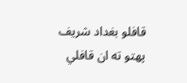قافلو بغداد شريف پهتو ته ان قافلي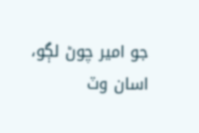جو امير چوڻ لڳو، اسان وٽ